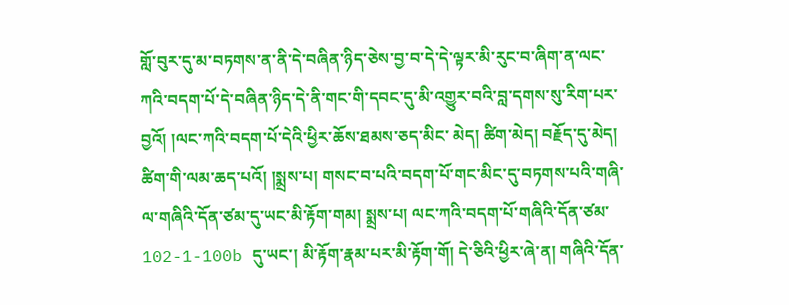གློ་བུར་དུ་མ་བཏགས་ན་ནི་དེ་བཞིན་ཉིད་ཅེས་བྱ་བ་དེ་དེ་ལྟར་མི་རུང་བ་ཞིག་ན་ལང་ཀའི་བདག་པོ་དེ་བཞིན་ཉིད་དེ་ནི་གང་གི་དབང་དུ་མི་འགྱུར་བའི་བླ་དགས་སུ་རིག་པར་བྱའོ། །ལང་ཀའི་བདག་པོ་དེའི་ཕྱིར་ཆོས་ཐམས་ཅད་མིང་ མེད། ཚིག་མེད། བརྗོད་དུ་མེད། ཚིག་གི་ལམ་ཆད་པའོ། །སྨྲས་པ། གསང་བ་པའི་བདག་པོ་གང་མིང་དུ་བཏགས་པའི་གཞི་ལ་གཞིའི་དོན་ཙམ་དུ་ཡང་མི་རྟོག་གམ། སྨྲས་པ། ལང་ཀའི་བདག་པོ་གཞིའི་དོན་ཙམ་ 102-1-100b དུ་ཡང་། མི་རྟོག་རྣམ་པར་མི་རྟོག་གོ། དེ་ཅིའི་ཕྱིར་ཞེ་ན། གཞིའི་དོན་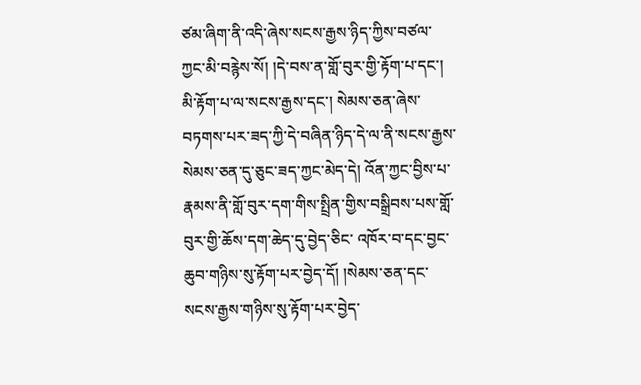ཙམ་ཞིག་ནི་འདི་ཞེས་སངས་རྒྱས་ཉིད་ཀྱིས་བཙལ་ཀྱང་མི་བརྙེས་སོ། །དེ་བས་ན་གློ་བུར་གྱི་རྟོག་པ་དང་། མི་རྟོག་པ་ལ་སངས་རྒྱས་དང་། སེམས་ཅན་ཞེས་བཏགས་པར་ཟད་ཀྱི་དེ་བཞིན་ཉིད་དེ་ལ་ནི་སངས་རྒྱས་སེམས་ཅན་དུ་ཅུང་ཟད་ཀྱང་མེད་དེ། འོན་ཀྱང་བྱིས་པ་རྣམས་ནི་གློ་བུར་དག་གིས་སྤྲིན་གྱིས་བསྒྲིབས་པས་གློ་བུར་གྱི་ཆོས་དག་ཆེད་དུ་བྱེད་ཅིང་ འཁོར་བ་དང་བྱང་ཆུབ་གཉིས་སུ་རྟོག་པར་བྱེད་དོ། །སེམས་ཅན་དང་སངས་རྒྱས་གཉིས་སུ་རྟོག་པར་བྱེད་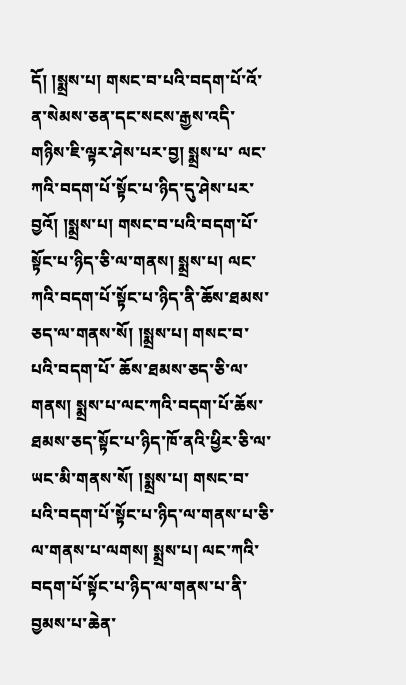དོ། །སྨྲས་པ། གསང་བ་པའི་བདག་པོ་འོ་ན་སེམས་ཅན་དང་སངས་རྒྱས་འདི་གཉིས་ཇི་ལྟར་ཤེས་པར་བྱ། སྨྲས་པ་ ལང་ཀའི་བདག་པོ་སྟོང་པ་ཉིད་དུ་ཤེས་པར་བྱའོ། །སྨྲས་པ། གསང་བ་པའི་བདག་པོ་སྟོང་པ་ཉིད་ཅི་ལ་གནས། སྨྲས་པ། ལང་ཀའི་བདག་པོ་སྟོང་པ་ཉིད་ནི་ཆོས་ཐམས་ཅད་ལ་གནས་སོ། །སྨྲས་པ། གསང་བ་པའི་བདག་པོ་ ཆོས་ཐམས་ཅད་ཅི་ལ་གནས། སྨྲས་པ་ལང་ཀའི་བདག་པོ་ཆོས་ཐམས་ཅད་སྟོང་པ་ཉིད་ཁོ་ནའི་ཕྱིར་ཅི་ལ་ཡང་མི་གནས་སོ། །སྨྲས་པ། གསང་བ་པའི་བདག་པོ་སྟོང་པ་ཉིད་ལ་གནས་པ་ཅི་ལ་གནས་པ་ལགས། སྨྲས་པ། ལང་ཀའི་བདག་པོ་སྟོང་པ་ཉིད་ལ་གནས་པ་ནི་བྱམས་པ་ཆེན་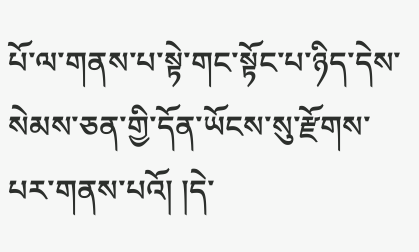པོ་ལ་གནས་པ་སྟེ་གང་སྟོང་པ་ཉིད་དེས་སེམས་ཅན་གྱི་དོན་ཡོངས་སུ་རྫོགས་པར་གནས་པའོ། །དེ་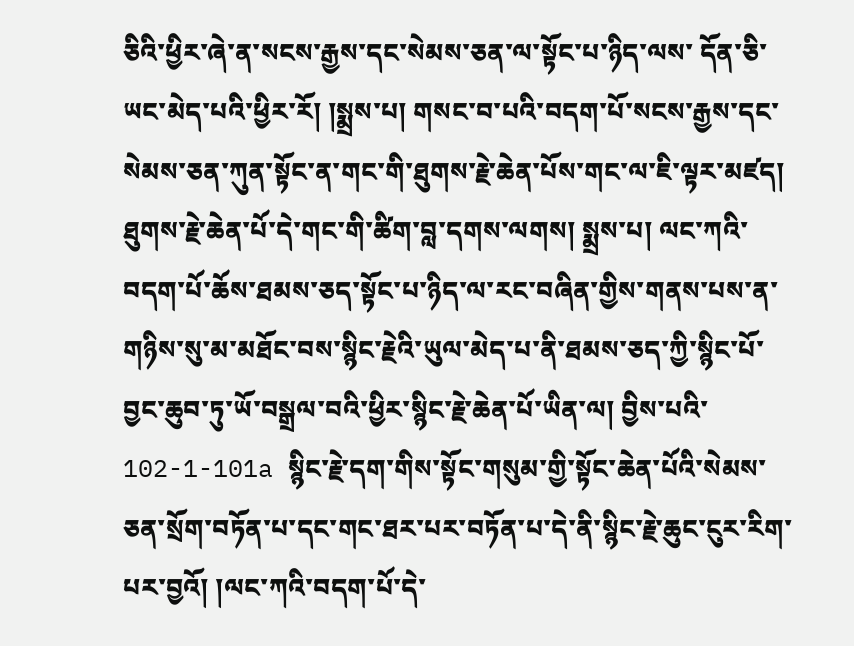ཅིའི་ཕྱིར་ཞེ་ན་སངས་རྒྱས་དང་སེམས་ཅན་ལ་སྟོང་པ་ཉིད་ལས་ དོན་ཅི་ཡང་མེད་པའི་ཕྱིར་རོ། །སྨྲས་པ། གསང་བ་པའི་བདག་པོ་སངས་རྒྱས་དང་སེམས་ཅན་ཀུན་སྟོང་ན་གང་གི་ཐུགས་རྗེ་ཆེན་པོས་གང་ལ་ཇི་ལྟར་མཛད། ཐུགས་རྗེ་ཆེན་པོ་དེ་གང་གི་ཚིག་བླ་དགས་ལགས། སྨྲས་པ། ལང་ཀའི་བདག་པོ་ཆོས་ཐམས་ཅད་སྟོང་པ་ཉིད་ལ་རང་བཞིན་གྱིས་གནས་པས་ན་གཉིས་སུ་མ་མཐོང་བས་སྙིང་རྗེའི་ཡུལ་མེད་པ་ནི་ཐམས་ཅད་ཀྱི་སྙིང་པོ་བྱང་ཆུབ་ཏུ་ཡོ་བསྒྲལ་བའི་ཕྱིར་སྙིང་རྗེ་ཆེན་པོ་ཡིན་ལ། བྱིས་པའི་ 102-1-101a སྙིང་རྗེ་དག་གིས་སྟོང་གསུམ་གྱི་སྟོང་ཆེན་པོའི་སེམས་ཅན་སྲོག་བཏོན་པ་དང་གང་ཐར་པར་བཏོན་པ་དེ་ནི་སྙིང་རྗེ་ཆུང་ངུར་རིག་པར་བྱའོ། །ལང་ཀའི་བདག་པོ་དེ་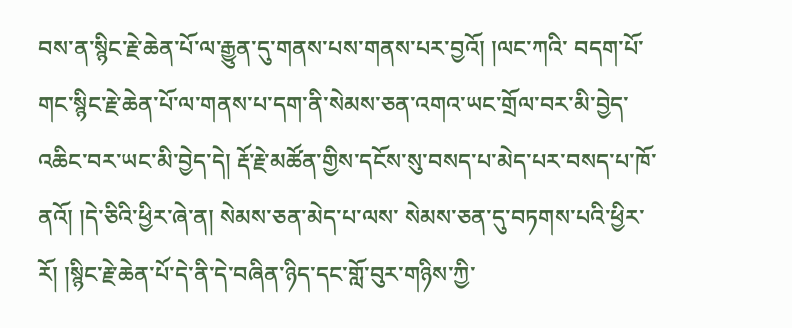བས་ན་སྙིང་རྗེ་ཆེན་པོ་ལ་རྒྱུན་དུ་གནས་པས་གནས་པར་བྱའོ། །ལང་ཀའི་ བདག་པོ་གང་སྙིང་རྗེ་ཆེན་པོ་ལ་གནས་པ་དག་ནི་སེམས་ཅན་འགའ་ཡང་གྲོལ་བར་མི་བྱེད་འཆིང་བར་ཡང་མི་བྱེད་དེ། རྡོ་རྗེ་མཚོན་གྱིས་དངོས་སུ་བསད་པ་མེད་པར་བསད་པ་ཁོ་ནའོ། །དེ་ཅིའི་ཕྱིར་ཞེ་ན། སེམས་ཅན་མེད་པ་ལས་ སེམས་ཅན་དུ་བཏགས་པའི་ཕྱིར་རོ། །སྙིང་རྗེ་ཆེན་པོ་དེ་ནི་དེ་བཞིན་ཉིད་དང་གློ་བུར་གཉིས་ཀྱི་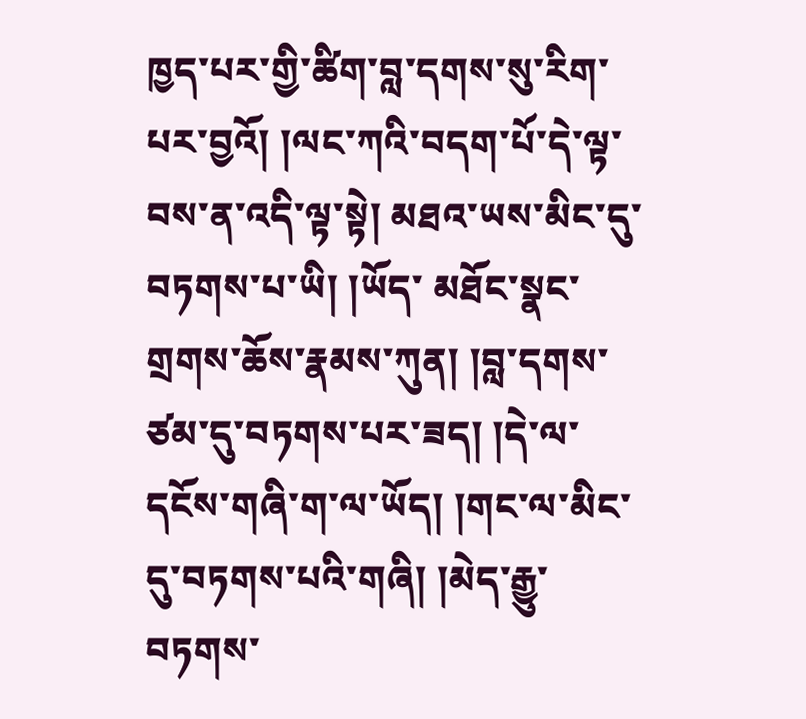ཁྱད་པར་གྱི་ཚིག་བླ་དགས་སུ་རིག་པར་བྱའོ། །ལང་ཀའི་བདག་པོ་དེ་ལྟ་བས་ན་འདི་ལྟ་སྟེ། མཐའ་ཡས་མིང་དུ་བཏགས་པ་ཡི། །ཡོད་ མཐོང་སྣང་གྲགས་ཆོས་རྣམས་ཀུན། །བླ་དགས་ཙམ་དུ་བཏགས་པར་ཟད། །དེ་ལ་དངོས་གཞི་ག་ལ་ཡོད། །གང་ལ་མིང་དུ་བཏགས་པའི་གཞི། །མེད་རྒྱུ་བཏགས་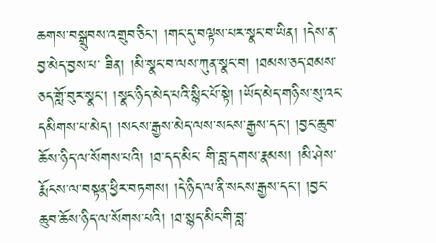ཆགས་བསྒྲུབས་འགྲུབ་ཅིང་། །གང་དུ་བལྟས་པར་སྣང་བ་ཡིན། །དེས་ན་བྱ་མེད་བྱས་པ་ ཟིན། །མི་སྣང་བ་ལས་ཀུན་སྣང་བ། །ཐམས་ཅད་ཐམས་ཅད་གློ་བུར་སྣང་། །སྣང་ཉིད་མེད་པའི་སྙིང་པོ་སྟེ། །ཡོད་མེད་གཉིས་སུ་འང་དམིགས་པ་མེད། །སངས་རྒྱས་མེད་ལས་སངས་རྒྱས་དང་། །བྱང་ཆུབ་ཆོས་ཉིད་ལ་སོགས་པའི། །ཐ་དད་མིང་ གི་བླ་དགས་རྣམས། །མི་ཤེས་རྨོངས་ལ་བསྟན་ཕྱིར་བཏགས། །དེ་ཉིད་ལ་ནི་སངས་རྒྱས་དང་། །བྱང་ཆུབ་ཆོས་ཉིད་ལ་སོགས་པའི། །ཐ་སྙད་མིང་གི་བླ་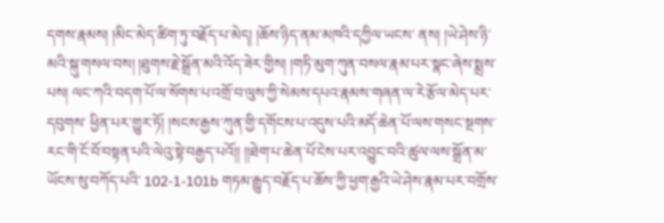དགས་རྣམས། །མིང་མེད་ཚིག་ཏུ་བརྗོད་པ་མེད། །ཆོས་ཉིད་ནམ་མཁའི་དཀྱིལ་ཡངས་ ནས། །ཡེ་ཤེས་ཉི་མའི་སྐུ་གསལ་བས། །ཐུགས་རྗེ་སྒྲོན་མའི་འོད་ཟེར་གྱིས། །གཏི་མུག་ཀུན་བསལ་རྣམ་པར་སྣང་ཞེས་སྨྲས་པས། ལང་ཀའི་བདག་པོ་ལ་སོགས་པ་འགྲོ་བ་ལུས་ཀྱི་སེམས་དཔའ་རྣམས་གཞན་ལ་རེ་རྩོལ་མེད་པར་དབུགས་ ཕྱིན་པར་གྱུར་ཏོ། །སངས་རྒྱས་ཀུན་གྱི་དགོངས་པ་འདུས་པའི་མདོ་ཆེན་པོ་ལས་གསང་སྔགས་རང་གི་ངོ་བོ་བསྟན་པའི་ལེའུ་སྟེ་བརྒྱད་པའོ།། །།ཐེག་པ་ཆེན་པོ་ངེས་པར་འབྱུང་བའི་ཚུལ་ལས་སྒྲོན་མ་ཡོངས་སུ་བཀོད་པའི་ 102-1-101b གཏམ་རྒྱུད་བརྗོད་པ་ཆོས་ཀྱི་ཕྱག་རྒྱའི་ཡེ་ཤེས་རྣམ་པར་བགྲོས་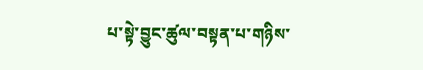པ་སྟེ་བྱུང་ཚུལ་བསྟན་པ་གཉིས་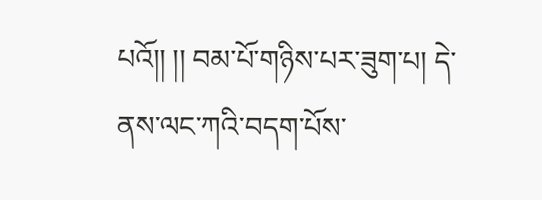པའོ།། །། བམ་པོ་གཉིས་པར་ཟུག་པ། དེ་ནས་ལང་ཀའི་བདག་པོས་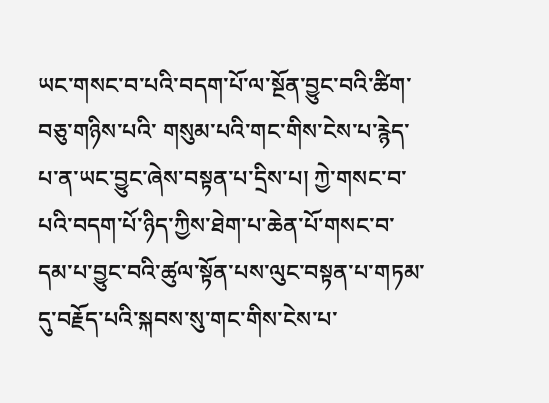ཡང་གསང་བ་པའི་བདག་པོ་ལ་སྔོན་བྱུང་བའི་ཚིག་བཅུ་གཉིས་པའི་ གསུམ་པའི་གང་གིས་ངེས་པ་རྙེད་པ་ན་ཡང་བྱུང་ཞེས་བསྟན་པ་དྲིས་པ། ཀྱེ་གསང་བ་པའི་བདག་པོ་ཉིད་ཀྱིས་ཐེག་པ་ཆེན་པོ་གསང་བ་དམ་པ་བྱུང་བའི་ཚུལ་སྟོན་པས་ལུང་བསྟན་པ་གཏམ་དུ་བརྗོད་པའི་སྐབས་སུ་གང་གིས་ངེས་པ་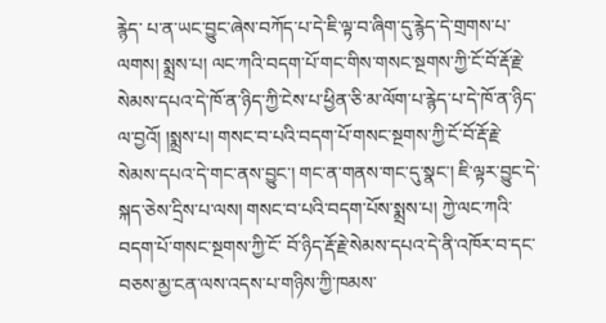རྙེད་ པ་ན་ཡང་བྱུང་ཞེས་བཀོད་པ་དེ་ཇི་ལྟ་བ་ཞིག་དུ་རྙེད་དེ་གྲགས་པ་ལགས། སྨྲས་པ། ལང་ཀའི་བདག་པོ་གང་གིས་གསང་སྔགས་ཀྱི་ངོ་བོ་རྡོ་རྗེ་སེམས་དཔའ་དེ་ཁོ་ན་ཉིད་ཀྱི་ངེས་པ་ཕྱིན་ཅི་མ་ལོག་པ་རྙེད་པ་དེ་ཁོ་ན་ཉིད་ལ་བྱའོ། །སྨྲས་པ། གསང་བ་པའི་བདག་པོ་གསང་སྔགས་ཀྱི་ངོ་བོ་རྡོ་རྗེ་སེམས་དཔའ་དེ་གང་ནས་བྱུང་། གང་ན་གནས་གང་དུ་སྣང་། ཇི་ལྟར་བྱུང་དེ་སྐད་ཅེས་དྲིས་པ་ལས། གསང་བ་པའི་བདག་པོས་སྨྲས་པ། ཀྱེ་ལང་ཀའི་བདག་པོ་གསང་སྔགས་ཀྱི་ངོ་ བོ་ཉིད་རྡོ་རྗེ་སེམས་དཔའ་དེ་ནི་འཁོར་བ་དང་བཅས་མྱ་ངན་ལས་འདས་པ་གཉིས་ཀྱི་ཁམས་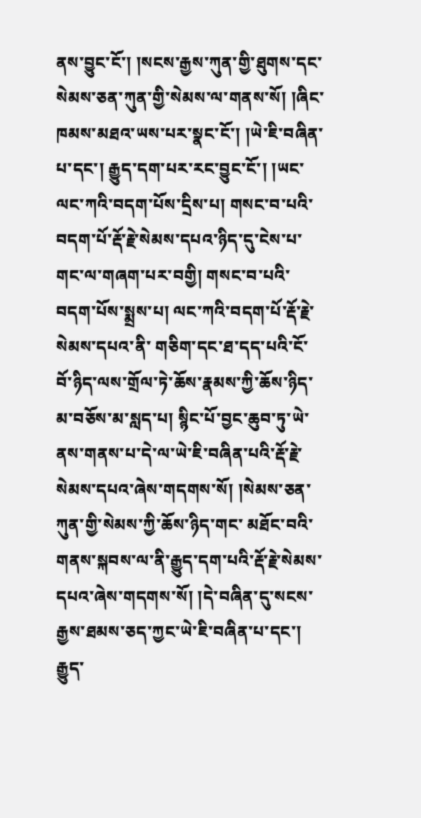ནས་བྱུང་ངོ་། །སངས་རྒྱས་ཀུན་གྱི་ཐུགས་དང་སེམས་ཅན་ཀུན་གྱི་སེམས་ལ་གནས་སོ། །ཞིང་ཁམས་མཐའ་ཡས་པར་སྣང་ངོ་། །ཡེ་ཇི་བཞིན་ པ་དང་། རྒྱུད་དག་པར་རང་བྱུང་ངོ་། །ཡང་ལང་ཀའི་བདག་པོས་དྲིས་པ། གསང་བ་པའི་བདག་པོ་རྡོ་རྗེ་སེམས་དཔའ་ཉིད་དུ་ངེས་པ་གང་ལ་གཞག་པར་བགྱི། གསང་བ་པའི་བདག་པོས་སྨྲས་པ། ལང་ཀའི་བདག་པོ་རྡོ་རྗེ་སེམས་དཔའ་ནི་ གཅིག་དང་ཐ་དད་པའི་ངོ་བོ་ཉིད་ལས་གྲོལ་ཏེ་ཆོས་རྣམས་ཀྱི་ཆོས་ཉིད་མ་བཅོས་མ་སླད་པ། སྙིང་པོ་བྱང་ཆུབ་ཏུ་ཡེ་ནས་གནས་པ་དེ་ལ་ཡེ་ཇི་བཞིན་པའི་རྡོ་རྗེ་སེམས་དཔའ་ཞེས་གདགས་སོ། །སེམས་ཅན་ཀུན་གྱི་སེམས་ཀྱི་ཆོས་ཉིད་གང་ མཐོང་བའི་གནས་སྐབས་ལ་ནི་རྒྱུད་དག་པའི་རྡོ་རྗེ་སེམས་དཔའ་ཞེས་གདགས་སོ། །དེ་བཞིན་དུ་སངས་རྒྱས་ཐམས་ཅད་ཀྱང་ཡེ་ཇི་བཞིན་པ་དང་། རྒྱུད་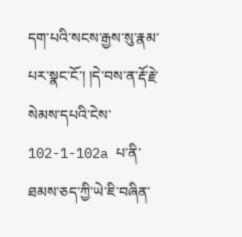དག་པའི་སངས་རྒྱས་སུ་རྣམ་པར་སྣང་ངོ་། །དེ་བས་ན་རྡོ་རྗེ་སེམས་དཔའི་ངེས་ 102-1-102a པ་ནི་ཐམས་ཅད་ཀྱི་ཡེ་ཇི་བཞིན་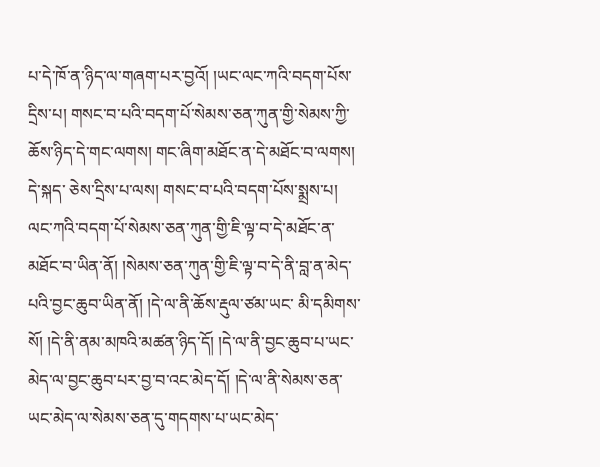པ་དེ་ཁོ་ན་ཉིད་ལ་གཞག་པར་བྱའོ། །ཡང་ལང་ཀའི་བདག་པོས་དྲིས་པ། གསང་བ་པའི་བདག་པོ་སེམས་ཅན་ཀུན་གྱི་སེམས་ཀྱི་ཆོས་ཉིད་དེ་གང་ལགས། གང་ཞིག་མཐོང་ན་དེ་མཐོང་བ་ལགས། དེ་སྐད་ ཅེས་དྲིས་པ་ལས། གསང་བ་པའི་བདག་པོས་སྨྲས་པ། ལང་ཀའི་བདག་པོ་སེམས་ཅན་ཀུན་གྱི་ཇི་ལྟ་བ་དེ་མཐོང་ན་མཐོང་བ་ཡིན་ནོ། །སེམས་ཅན་ཀུན་གྱི་ཇི་ལྟ་བ་དེ་ནི་བླ་ན་མེད་པའི་བྱང་ཆུབ་ཡིན་ནོ། །དེ་ལ་ནི་ཆོས་རྡུལ་ཙམ་ཡང་ མི་དམིགས་སོ། །དེ་ནི་ནམ་མཁའི་མཚན་ཉིད་དོ། །དེ་ལ་ནི་བྱང་ཆུབ་པ་ཡང་མེད་ལ་བྱང་ཆུབ་པར་བྱ་བ་འང་མེད་དོ། །དེ་ལ་ནི་སེམས་ཅན་ཡང་མེད་ལ་སེམས་ཅན་དུ་གདགས་པ་ཡང་མེད་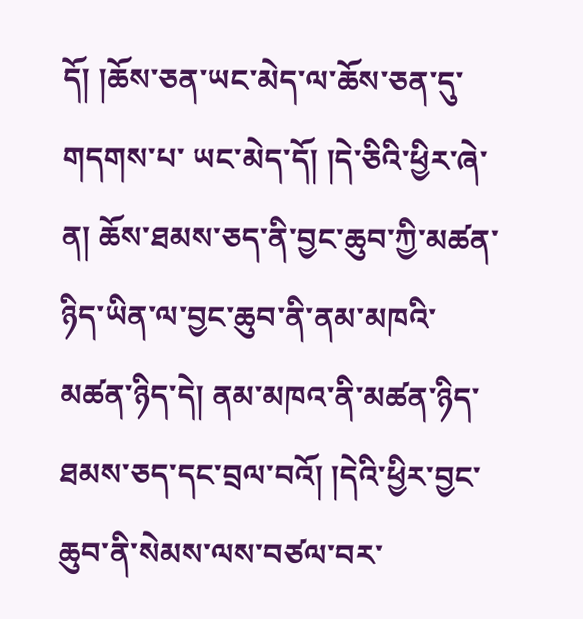དོ། །ཆོས་ཅན་ཡང་མེད་ལ་ཆོས་ཅན་དུ་གདགས་པ་ ཡང་མེད་དོ། །དེ་ཅིའི་ཕྱིར་ཞེ་ན། ཆོས་ཐམས་ཅད་ནི་བྱང་ཆུབ་ཀྱི་མཚན་ཉིད་ཡིན་ལ་བྱང་ཆུབ་ནི་ནམ་མཁའི་མཚན་ཉིད་དེ། ནམ་མཁའ་ནི་མཚན་ཉིད་ཐམས་ཅད་དང་བྲལ་བའོ། །དེའི་ཕྱིར་བྱང་ཆུབ་ནི་སེམས་ལས་བཙལ་བར་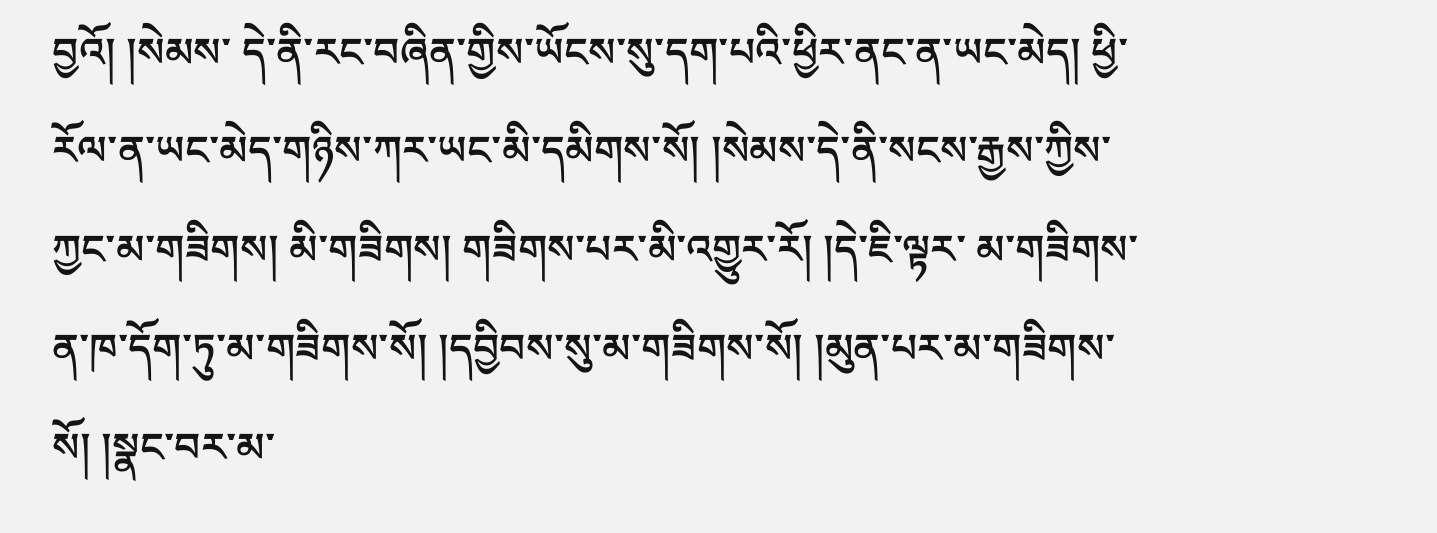བྱའོ། །སེམས་ དེ་ནི་རང་བཞིན་གྱིས་ཡོངས་སུ་དག་པའི་ཕྱིར་ནང་ན་ཡང་མེད། ཕྱི་རོལ་ན་ཡང་མེད་གཉིས་ཀར་ཡང་མི་དམིགས་སོ། །སེམས་དེ་ནི་སངས་རྒྱས་ཀྱིས་ཀྱང་མ་གཟིགས། མི་གཟིགས། གཟིགས་པར་མི་འགྱུར་རོ། །དེ་ཇི་ལྟར་ མ་གཟིགས་ན་ཁ་དོག་ཏུ་མ་གཟིགས་སོ། །དབྱིབས་སུ་མ་གཟིགས་སོ། །མུན་པར་མ་གཟིགས་སོ། །སྣང་བར་མ་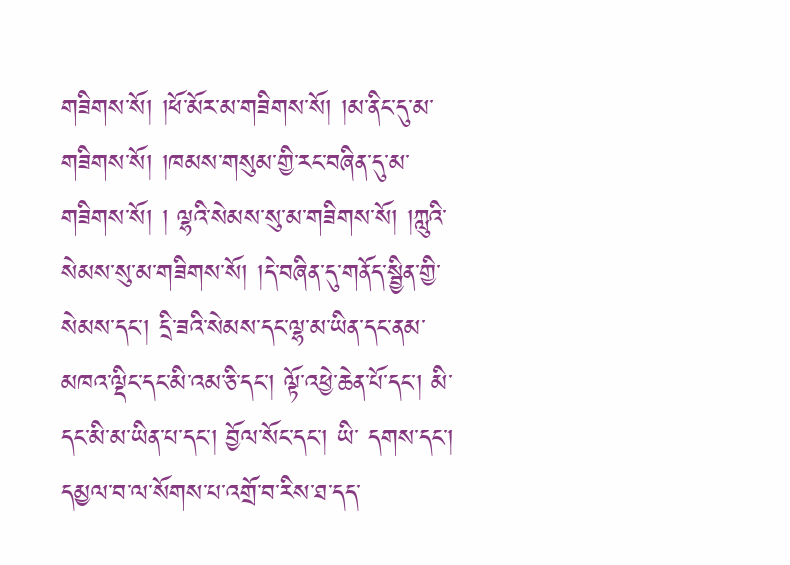གཟིགས་སོ། །ཕོ་མོར་མ་གཟིགས་སོ། །མ་ནིང་དུ་མ་གཟིགས་སོ། །ཁམས་གསུམ་གྱི་རང་བཞིན་དུ་མ་གཟིགས་སོ། ། ལྷའི་སེམས་སུ་མ་གཟིགས་སོ། །ཀླུའི་སེམས་སུ་མ་གཟིགས་སོ། །དེ་བཞིན་དུ་གནོད་སྦྱིན་གྱི་སེམས་དང་། དྲི་ཟའི་སེམས་དང་ལྷ་མ་ཡིན་དང་ནམ་མཁའ་ལྡིང་དང་མི་འམ་ཅི་དང་། ལྟོ་འཕྱེ་ཆེན་པོ་དང་། མི་དང་མི་མ་ཡིན་པ་དང་། བྱོལ་སོང་དང་། ཡི་ དགས་དང་། དམྱལ་བ་ལ་སོགས་པ་འགྲོ་བ་རིས་ཐ་དད་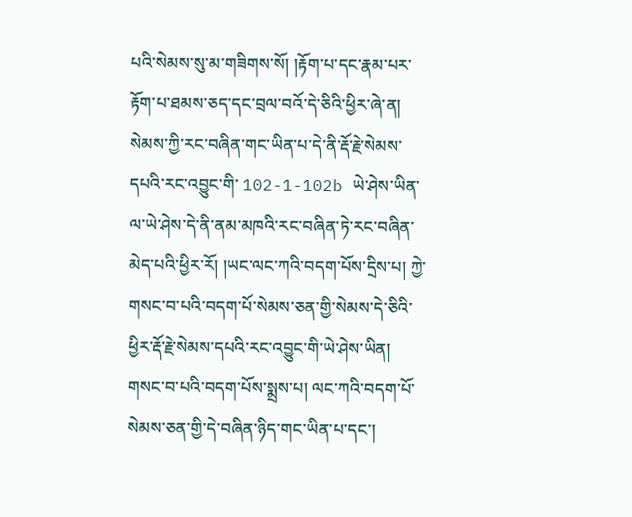པའི་སེམས་སུ་མ་གཟིགས་སོ། །རྟོག་པ་དང་རྣམ་པར་རྟོག་པ་ཐམས་ཅད་དང་བྲལ་བའོ་དེ་ཅིའི་ཕྱིར་ཞེ་ན། སེམས་ཀྱི་རང་བཞིན་གང་ཡིན་པ་དེ་ནི་རྡོ་རྗེ་སེམས་དཔའི་རང་འབྱུང་གི་ 102-1-102b ཡེ་ཤེས་ཡིན་ལ་ཡེ་ཤེས་དེ་ནི་ནམ་མཁའི་རང་བཞིན་ཏེ་རང་བཞིན་མེད་པའི་ཕྱིར་རོ། །ཡང་ལང་ཀའི་བདག་པོས་དྲིས་པ། ཀྱེ་གསང་བ་པའི་བདག་པོ་སེམས་ཅན་གྱི་སེམས་དེ་ཅིའི་ཕྱིར་རྡོ་རྗེ་སེམས་དཔའི་རང་འབྱུང་གི་ཡེ་ཤེས་ཡིན། གསང་བ་པའི་བདག་པོས་སྨྲས་པ། ལང་ཀའི་བདག་པོ་སེམས་ཅན་གྱི་དེ་བཞིན་ཉིད་གང་ཡིན་པ་དང་།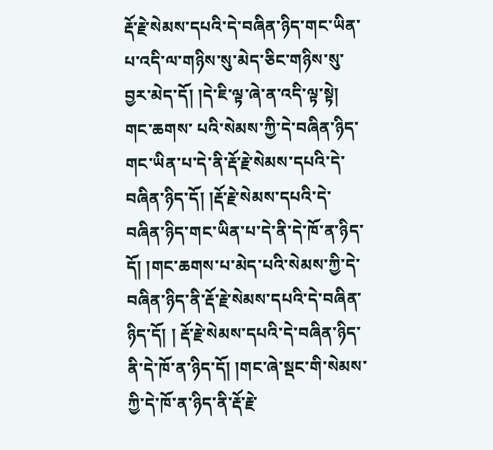རྡོ་རྗེ་སེམས་དཔའི་དེ་བཞིན་ཉིད་གང་ཡིན་པ་འདི་ལ་གཉིས་སུ་མེད་ཅིང་གཉིས་སུ་བྱར་མེད་དོ། །དེ་ཇི་ལྟ་ཞེ་ན་འདི་ལྟ་སྟེ། གང་ཆགས་ པའི་སེམས་ཀྱི་དེ་བཞིན་ཉིད་གང་ཡིན་པ་དེ་ནི་རྡོ་རྗེ་སེམས་དཔའི་དེ་བཞིན་ཉིད་དོ། །རྡོ་རྗེ་སེམས་དཔའི་དེ་བཞིན་ཉིད་གང་ཡིན་པ་དེ་ནི་དེ་ཁོ་ན་ཉིད་དོ། །གང་ཆགས་པ་མེད་པའི་སེམས་ཀྱི་དེ་བཞིན་ཉིད་ནི་རྡོ་རྗེ་སེམས་དཔའི་དེ་བཞིན་ཉིད་དོ། ། རྡོ་རྗེ་སེམས་དཔའི་དེ་བཞིན་ཉིད་ནི་དེ་ཁོ་ན་ཉིད་དོ། །གང་ཞེ་སྡང་གི་སེམས་ཀྱི་དེ་ཁོ་ན་ཉིད་ནི་རྡོ་རྗེ་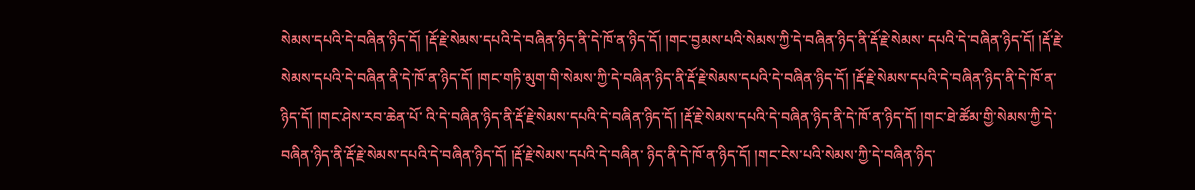སེམས་དཔའི་དེ་བཞིན་ཉིད་དོ། །རྡོ་རྗེ་སེམས་དཔའི་དེ་བཞིན་ཉིད་ནི་དེ་ཁོ་ན་ཉིད་དོ། །གང་བྱམས་པའི་སེམས་ཀྱི་དེ་བཞིན་ཉིད་ནི་རྡོ་རྗེ་སེམས་ དཔའི་དེ་བཞིན་ཉིད་དོ། །རྡོ་རྗེ་སེམས་དཔའི་དེ་བཞིན་ནི་དེ་ཁོ་ན་ཉིད་དོ། །གང་གཏི་མུག་གི་སེམས་ཀྱི་དེ་བཞིན་ཉིད་ནི་རྡོ་རྗེ་སེམས་དཔའི་དེ་བཞིན་ཉིད་དོ། །རྡོ་རྗེ་སེམས་དཔའི་དེ་བཞིན་ཉིད་ནི་དེ་ཁོ་ན་ཉིད་དོ། །གང་ཤེས་རབ་ཆེན་པོ་ འི་དེ་བཞིན་ཉིད་ནི་རྡོ་རྗེ་སེམས་དཔའི་དེ་བཞིན་ཉིད་དོ། །རྡོ་རྗེ་སེམས་དཔའི་དེ་བཞིན་ཉིད་ནི་དེ་ཁོ་ན་ཉིད་དོ། །གང་ཐེ་ཚོམ་གྱི་སེམས་ཀྱི་དེ་བཞིན་ཉིད་ནི་རྡོ་རྗེ་སེམས་དཔའི་དེ་བཞིན་ཉིད་དོ། །རྡོ་རྗེ་སེམས་དཔའི་དེ་བཞིན་ ཉིད་ནི་དེ་ཁོ་ན་ཉིད་དོ། །གང་ངེས་པའི་སེམས་ཀྱི་དེ་བཞིན་ཉིད་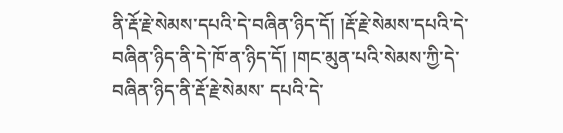ནི་རྡོ་རྗེ་སེམས་དཔའི་དེ་བཞིན་ཉིད་དོ། །རྡོ་རྗེ་སེམས་དཔའི་དེ་བཞིན་ཉིད་ནི་དེ་ཁོ་ན་ཉིད་དོ། །གང་མུན་པའི་སེམས་ཀྱི་དེ་བཞིན་ཉིད་ནི་རྡོ་རྗེ་སེམས་ དཔའི་དེ་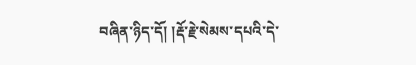བཞིན་ཉིད་དོ། །རྡོ་རྗེ་སེམས་དཔའི་དེ་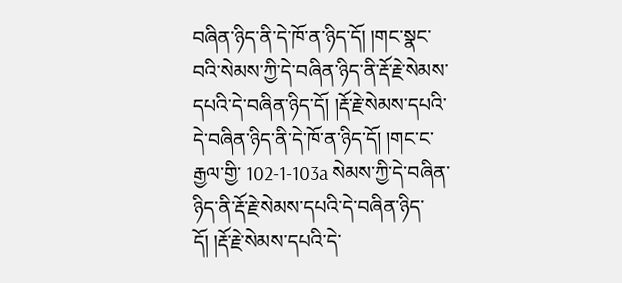བཞིན་ཉིད་ནི་དེ་ཁོ་ན་ཉིད་དོ། །གང་སྣང་བའི་སེམས་ཀྱི་དེ་བཞིན་ཉིད་ནི་རྡོ་རྗེ་སེམས་དཔའི་དེ་བཞིན་ཉིད་དོ། །རྡོ་རྗེ་སེམས་དཔའི་དེ་བཞིན་ཉིད་ནི་དེ་ཁོ་ན་ཉིད་དོ། །གང་ང་རྒྱལ་གྱི་ 102-1-103a སེམས་ཀྱི་དེ་བཞིན་ཉིད་ནི་རྡོ་རྗེ་སེམས་དཔའི་དེ་བཞིན་ཉིད་དོ། །རྡོ་རྗེ་སེམས་དཔའི་དེ་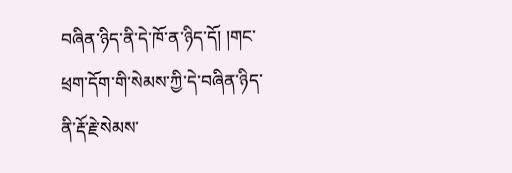བཞིན་ཉིད་ནི་དེ་ཁོ་ན་ཉིད་དོ། །གང་ཕྲག་དོག་གི་སེམས་ཀྱི་དེ་བཞིན་ཉིད་ནི་རྡོ་རྗེ་སེམས་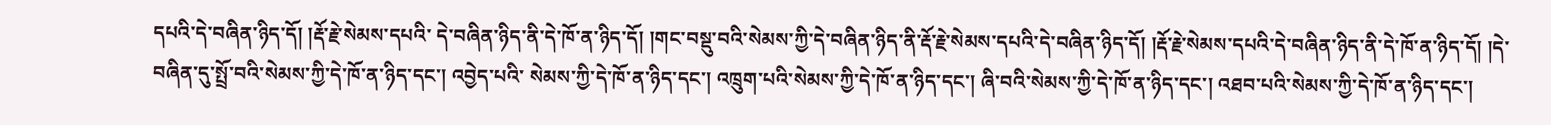དཔའི་དེ་བཞིན་ཉིད་དོ། །རྡོ་རྗེ་སེམས་དཔའི་ དེ་བཞིན་ཉིད་ནི་དེ་ཁོ་ན་ཉིད་དོ། །གང་བསྡུ་བའི་སེམས་ཀྱི་དེ་བཞིན་ཉིད་ནི་རྡོ་རྗེ་སེམས་དཔའི་དེ་བཞིན་ཉིད་དོ། །རྡོ་རྗེ་སེམས་དཔའི་དེ་བཞིན་ཉིད་ནི་དེ་ཁོ་ན་ཉིད་དོ། །དེ་བཞིན་དུ་སྤྲོ་བའི་སེམས་ཀྱི་དེ་ཁོ་ན་ཉིད་དང་། འབྱེད་པའི་ སེམས་ཀྱི་དེ་ཁོ་ན་ཉིད་དང་། འཁྲུག་པའི་སེམས་ཀྱི་དེ་ཁོ་ན་ཉིད་དང་། ཞི་བའི་སེམས་ཀྱི་དེ་ཁོ་ན་ཉིད་དང་། འཐབ་པའི་སེམས་ཀྱི་དེ་ཁོ་ན་ཉིད་དང་།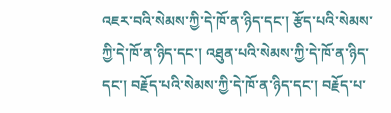འཇར་བའི་སེམས་ཀྱི་དེ་ཁོ་ན་ཉིད་དང་། རྩོད་པའི་སེམས་ཀྱི་དེ་ཁོ་ན་ཉིད་དང་། འཐུན་པའི་སེམས་ཀྱི་དེ་ཁོ་ན་ཉིད་དང་། བརྗོད་པའི་སེམས་ཀྱི་དེ་ཁོ་ན་ཉིད་དང་། བརྗོད་པ་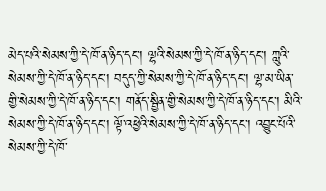མེད་པའི་སེམས་ཀྱི་དེ་ཁོ་ན་ཉིད་དང་། ལྷའི་སེམས་ཀྱི་དེ་ཁོ་ན་ཉིད་དང་། ཀླུའི་སེམས་ཀྱི་དེ་ཁོ་ན་ཉིད་དང་། བདུད་ཀྱི་སེམས་ཀྱི་དེ་ཁོ་ན་ཉིད་དང་། ལྷ་མ་ཡིན་གྱི་སེམས་ཀྱི་དེ་ཁོ་ན་ཉིད་དང་། གནོད་སྦྱིན་གྱི་སེམས་ཀྱི་དེ་ཁོ་ན་ཉིད་དང་། མིའི་སེམས་ཀྱི་དེ་ཁོ་ན་ཉིད་དང་། ལྟོ་འཕྱེའི་སེམས་ཀྱི་དེ་ཁོ་ན་ཉིད་དང་། འབྱུང་པོའི་སེམས་ཀྱི་དེ་ཁོ་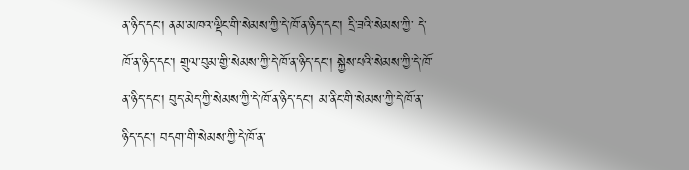ན་ཉིད་དང་། ནམ་མཁའ་ལྡིང་གི་སེམས་ཀྱི་དེ་ཁོ་ན་ཉིད་དང་། དྲི་ཟའི་སེམས་ཀྱི་ དེ་ཁོ་ན་ཉིད་དང་། གྲུལ་བུམ་གྱི་སེམས་ཀྱི་དེ་ཁོ་ན་ཉིད་དང་། སྐྱེས་པའི་སེམས་ཀྱི་དེ་ཁོ་ན་ཉིད་དང་། བུད་མེད་ཀྱི་སེམས་ཀྱི་དེ་ཁོ་ན་ཉིད་དང་། མ་ནིང་གི་སེམས་ཀྱི་དེ་ཁོ་ན་ཉིད་དང་། བདག་གི་སེམས་ཀྱི་དེ་ཁོ་ན་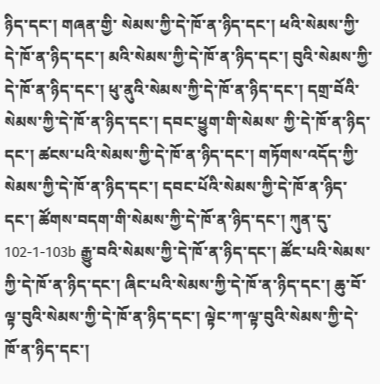ཉིད་དང་། གཞན་གྱི་ སེམས་ཀྱི་དེ་ཁོ་ན་ཉིད་དང་། ཕའི་སེམས་ཀྱི་དེ་ཁོ་ན་ཉིད་དང་། མའི་སེམས་ཀྱི་དེ་ཁོ་ན་ཉིད་དང་། བུའི་སེམས་ཀྱི་དེ་ཁོ་ན་ཉིད་དང་། ཕུ་ནུའི་སེམས་ཀྱི་དེ་ཁོ་ན་ཉིད་དང་། དགྲ་བོའི་སེམས་ཀྱི་དེ་ཁོ་ན་ཉིད་དང་། དབང་ཕྱུག་གི་སེམས་ ཀྱི་དེ་ཁོ་ན་ཉིད་དང་། ཚངས་པའི་སེམས་ཀྱི་དེ་ཁོ་ན་ཉིད་དང་། གཏོགས་འདོད་ཀྱི་སེམས་ཀྱི་དེ་ཁོ་ན་ཉིད་དང་། དབང་པོའི་སེམས་ཀྱི་དེ་ཁོ་ན་ཉིད་དང་། ཚོགས་བདག་གི་སེམས་ཀྱི་དེ་ཁོ་ན་ཉིད་དང་། ཀུན་དུ་ 102-1-103b རྒྱུ་བའི་སེམས་ཀྱི་དེ་ཁོ་ན་ཉིད་དང་། ཚོང་པའི་སེམས་ཀྱི་དེ་ཁོ་ན་ཉིད་དང་། ཞིང་པའི་སེམས་ཀྱི་དེ་ཁོ་ན་ཉིད་དང་། ཆུ་བོ་ལྟ་བུའི་སེམས་ཀྱི་དེ་ཁོ་ན་ཉིད་དང་། ལྟེང་ཀ་ལྟ་བུའི་སེམས་ཀྱི་དེ་ཁོ་ན་ཉིད་དང་།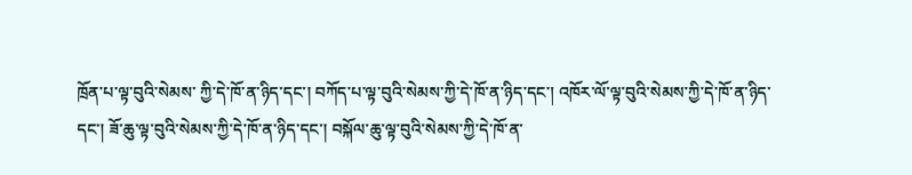ཁྲོན་པ་ལྟ་བུའི་སེམས་ ཀྱི་དེ་ཁོ་ན་ཉིད་དང་། བཀོད་པ་ལྟ་བུའི་སེམས་ཀྱི་དེ་ཁོ་ན་ཉིད་དང་། འཁོར་ལོ་ལྟ་བུའི་སེམས་ཀྱི་དེ་ཁོ་ན་ཉིད་དང་། ཟོ་ཆུ་ལྟ་བུའི་སེམས་ཀྱི་དེ་ཁོ་ན་ཉིད་དང་། བསྐོལ་ཆུ་ལྟ་བུའི་སེམས་ཀྱི་དེ་ཁོ་ན་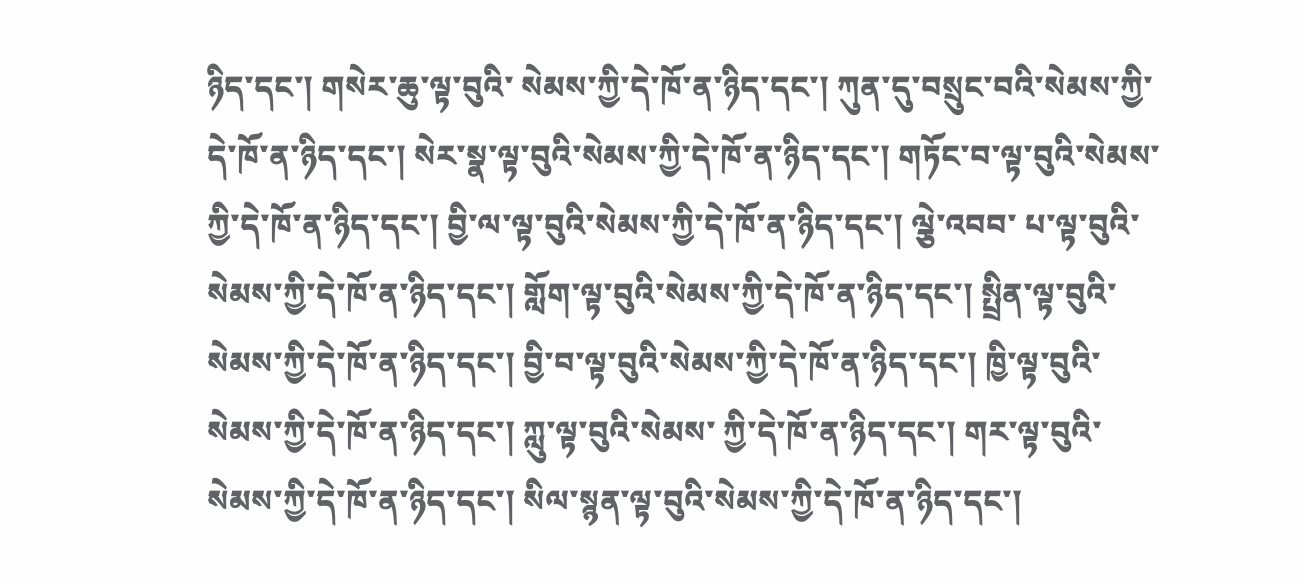ཉིད་དང་། གསེར་ཆུ་ལྟ་བུའི་ སེམས་ཀྱི་དེ་ཁོ་ན་ཉིད་དང་། ཀུན་དུ་བསྲུང་བའི་སེམས་ཀྱི་དེ་ཁོ་ན་ཉིད་དང་། སེར་སྣ་ལྟ་བུའི་སེམས་ཀྱི་དེ་ཁོ་ན་ཉིད་དང་། གཏོང་བ་ལྟ་བུའི་སེམས་ཀྱི་དེ་ཁོ་ན་ཉིད་དང་། བྱི་ལ་ལྟ་བུའི་སེམས་ཀྱི་དེ་ཁོ་ན་ཉིད་དང་། ལྕེ་འབབ་ པ་ལྟ་བུའི་སེམས་ཀྱི་དེ་ཁོ་ན་ཉིད་དང་། གློག་ལྟ་བུའི་སེམས་ཀྱི་དེ་ཁོ་ན་ཉིད་དང་། སྤྲིན་ལྟ་བུའི་སེམས་ཀྱི་དེ་ཁོ་ན་ཉིད་དང་། བྱི་བ་ལྟ་བུའི་སེམས་ཀྱི་དེ་ཁོ་ན་ཉིད་དང་། ཁྱི་ལྟ་བུའི་སེམས་ཀྱི་དེ་ཁོ་ན་ཉིད་དང་། ཀླུ་ལྟ་བུའི་སེམས་ ཀྱི་དེ་ཁོ་ན་ཉིད་དང་། གར་ལྟ་བུའི་སེམས་ཀྱི་དེ་ཁོ་ན་ཉིད་དང་། སིལ་སྙན་ལྟ་བུའི་སེམས་ཀྱི་དེ་ཁོ་ན་ཉིད་དང་།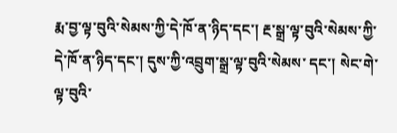རྨ་བྱ་ལྟ་བུའི་སེམས་ཀྱི་དེ་ཁོ་ན་ཉིད་དང་། རྔ་སྒྲ་ལྟ་བུའི་སེམས་ཀྱི་དེ་ཁོ་ན་ཉིད་དང་། དུས་ཀྱི་འབྲུག་སྒྲ་ལྟ་བུའི་སེམས་ དང་། སེང་གེ་ལྟ་བུའི་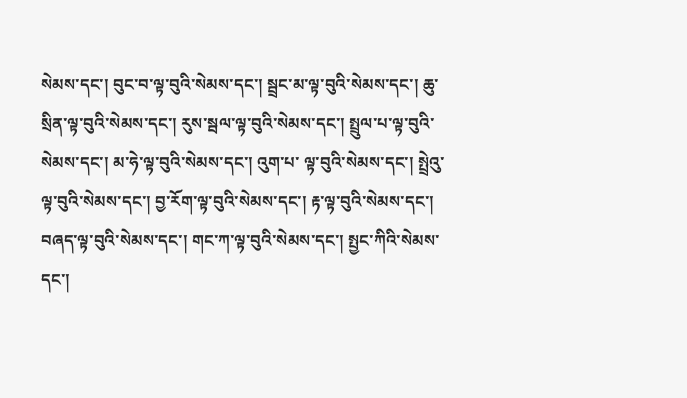སེམས་དང་། བུང་བ་ལྟ་བུའི་སེམས་དང་། སྦྲང་མ་ལྟ་བུའི་སེམས་དང་། ཆུ་སྲིན་ལྟ་བུའི་སེམས་དང་། རུས་སྦལ་ལྟ་བུའི་སེམས་དང་། སྤྲུལ་པ་ལྟ་བུའི་སེམས་དང་། མ་ཧེ་ལྟ་བུའི་སེམས་དང་། འུག་པ་ ལྟ་བུའི་སེམས་དང་། སྤྲེའུ་ལྟ་བུའི་སེམས་དང་། བྱ་རོག་ལྟ་བུའི་སེམས་དང་། རྟ་ལྟ་བུའི་སེམས་དང་། བཞད་ལྟ་བུའི་སེམས་དང་། གང་ཀ་ལྟ་བུའི་སེམས་དང་། སྤྱང་ཀིའི་སེམས་དང་།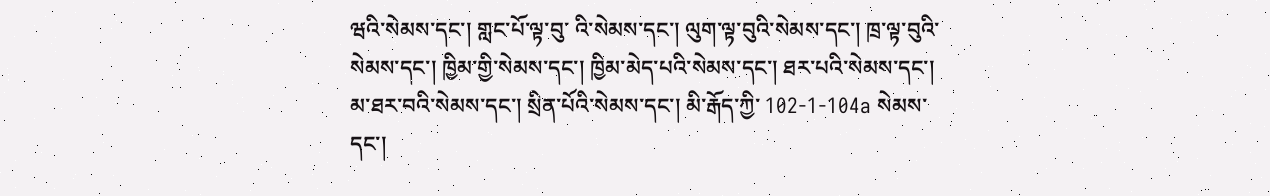ཝའི་སེམས་དང་། གླང་པོ་ལྟ་བུ་ འི་སེམས་དང་། ལུག་ལྟ་བུའི་སེམས་དང་། ཁྲ་ལྟ་བུའི་སེམས་དང་། ཁྱིམ་གྱི་སེམས་དང་། ཁྱིམ་མེད་པའི་སེམས་དང་། ཐར་པའི་སེམས་དང་། མ་ཐར་བའི་སེམས་དང་། སྲིན་པོའི་སེམས་དང་། མི་རྒོད་ཀྱི་ 102-1-104a སེམས་དང་།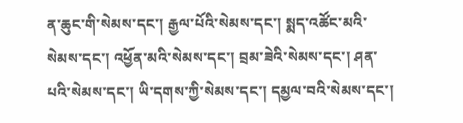ན་ཆུང་གི་སེམས་དང་། རྒྱལ་པོའི་སེམས་དང་། སྨད་འཚོང་མའི་སེམས་དང་། འཕྱོན་མའི་སེམས་དང་། བྲམ་ཟེའི་སེམས་དང་། ཤན་པའི་སེམས་དང་། ཡི་དགས་ཀྱི་སེམས་དང་། དམྱལ་བའི་སེམས་དང་།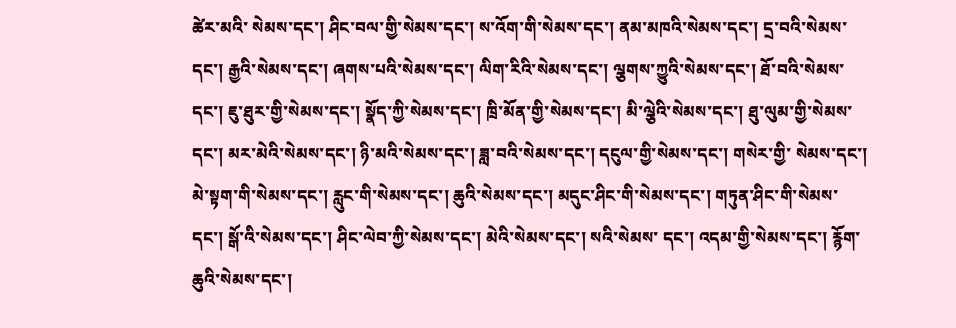ཚེར་མའི་ སེམས་དང་། ཤིང་བལ་གྱི་སེམས་དང་། ས་འོག་གི་སེམས་དང་། ནམ་མཁའི་སེམས་དང་། དྲ་བའི་སེམས་དང་། རྒྱའི་སེམས་དང་། ཞགས་པའི་སེམས་དང་། ལིག་རིའི་སེམས་དང་། ལྕགས་ཀྱུའི་སེམས་དང་། ཐོ་བའི་སེམས་ དང་། ཇུ་ཐུར་གྱི་སེམས་དང་། སྣོད་ཀྱི་སེམས་དང་། ཁྲི་མོན་གྱི་སེམས་དང་། མི་ལྕེའི་སེམས་དང་། ཐུ་ལུམ་གྱི་སེམས་དང་། མར་མེའི་སེམས་དང་། ཉི་མའི་སེམས་དང་། ཟླ་བའི་སེམས་དང་། དངུལ་གྱི་སེམས་དང་། གསེར་གྱི་ སེམས་དང་། མེ་སྟག་གི་སེམས་དང་། རླུང་གི་སེམས་དང་། ཆུའི་སེམས་དང་། མདུང་ཤིང་གི་སེམས་དང་། གཏུན་ཤིང་གི་སེམས་དང་། སྒོ་འི་སེམས་དང་། ཤིང་ལེབ་ཀྱི་སེམས་དང་། མེའི་སེམས་དང་། སའི་སེམས་ དང་། འདམ་གྱི་སེམས་དང་། རྙོག་ཆུའི་སེམས་དང་།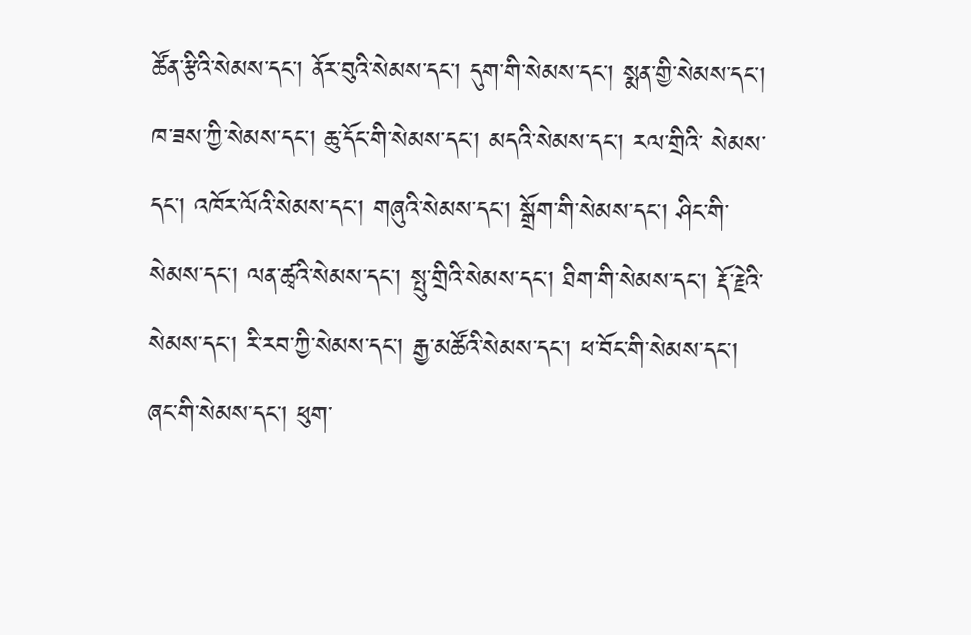ཚོན་རྩིའི་སེམས་དང་། ནོར་བུའི་སེམས་དང་། དུག་གི་སེམས་དང་། སྨན་གྱི་སེམས་དང་། ཁ་ཟས་ཀྱི་སེམས་དང་། ཆུ་དོང་གི་སེམས་དང་། མདའི་སེམས་དང་། རལ་གྲིའི་ སེམས་དང་། འཁོར་ལོའི་སེམས་དང་། གཞུའི་སེམས་དང་། སྒྲོག་གི་སེམས་དང་། ཤིང་གི་སེམས་དང་། ལན་ཚྭའི་སེམས་དང་། སྤུ་གྲིའི་སེམས་དང་། ཐིག་གི་སེམས་དང་། རྡོ་རྗེའི་སེམས་དང་། རི་རབ་ཀྱི་སེམས་དང་། རྒྱ་མཚོའི་སེམས་དང་། ཕ་བོང་གི་སེམས་དང་། ཞང་གི་སེམས་དང་། ཕུག་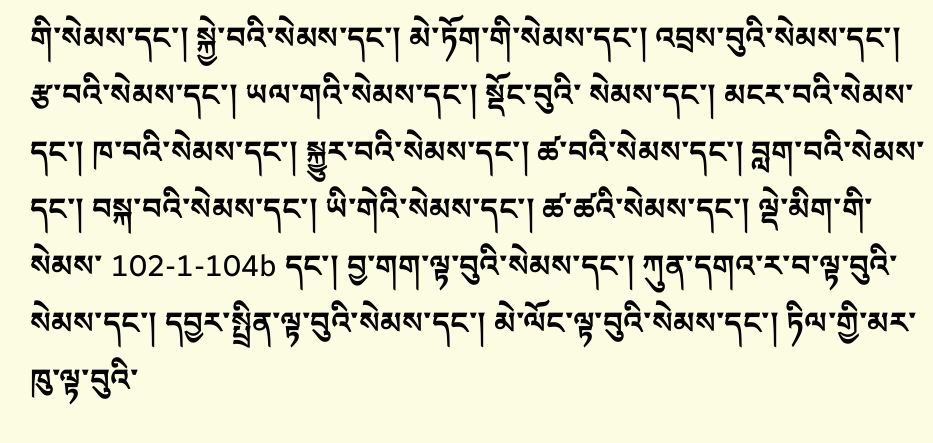གི་སེམས་དང་། སྐྱེ་བའི་སེམས་དང་། མེ་ཏོག་གི་སེམས་དང་། འབྲས་བུའི་སེམས་དང་། རྩ་བའི་སེམས་དང་། ཡལ་གའི་སེམས་དང་། སྡོང་བུའི་ སེམས་དང་། མངར་བའི་སེམས་དང་། ཁ་བའི་སེམས་དང་། སྐྱུར་བའི་སེམས་དང་། ཚ་བའི་སེམས་དང་། བླག་བའི་སེམས་དང་། བསྐ་བའི་སེམས་དང་། ཡི་གེའི་སེམས་དང་། ཚ་ཚའི་སེམས་དང་། ལྡེ་མིག་གི་སེམས་ 102-1-104b དང་། བྱ་གག་ལྟ་བུའི་སེམས་དང་། ཀུན་དགའ་ར་བ་ལྟ་བུའི་སེམས་དང་། དབྱར་སྤྲིན་ལྟ་བུའི་སེམས་དང་། མེ་ལོང་ལྟ་བུའི་སེམས་དང་། ཏིལ་གྱི་མར་ཁུ་ལྟ་བུའི་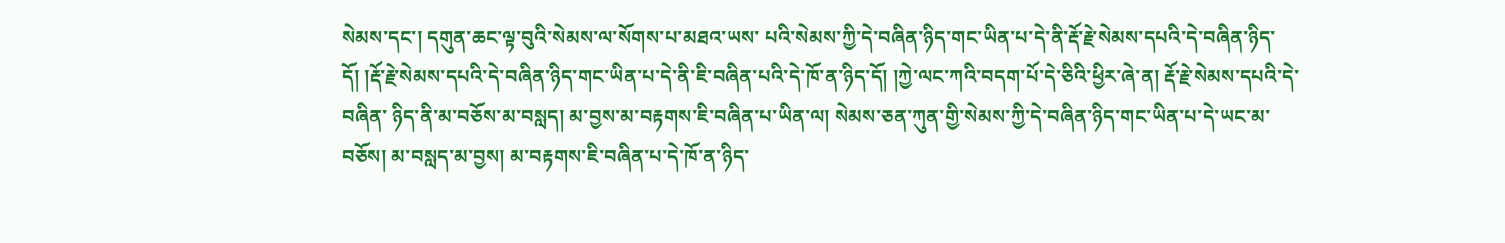སེམས་དང་། དགུན་ཆང་ལྟ་བུའི་སེམས་ལ་སོགས་པ་མཐའ་ཡས་ པའི་སེམས་ཀྱི་དེ་བཞིན་ཉིད་གང་ཡིན་པ་དེ་ནི་རྡོ་རྗེ་སེམས་དཔའི་དེ་བཞིན་ཉིད་དོ། །རྡོ་རྗེ་སེམས་དཔའི་དེ་བཞིན་ཉིད་གང་ཡིན་པ་དེ་ནི་ཇི་བཞིན་པའི་དེ་ཁོ་ན་ཉིད་དོ། །ཀྱེ་ལང་ཀའི་བདག་པོ་དེ་ཅིའི་ཕྱིར་ཞེ་ན། རྡོ་རྗེ་སེམས་དཔའི་དེ་བཞིན་ ཉིད་ནི་མ་བཅོས་མ་བསླད། མ་བྱས་མ་བརྟགས་ཇི་བཞིན་པ་ཡིན་ལ། སེམས་ཅན་ཀུན་གྱི་སེམས་ཀྱི་དེ་བཞིན་ཉིད་གང་ཡིན་པ་དེ་ཡང་མ་བཅོས། མ་བསླད་མ་བྱས། མ་བརྟགས་ཇི་བཞིན་པ་དེ་ཁོ་ན་ཉིད་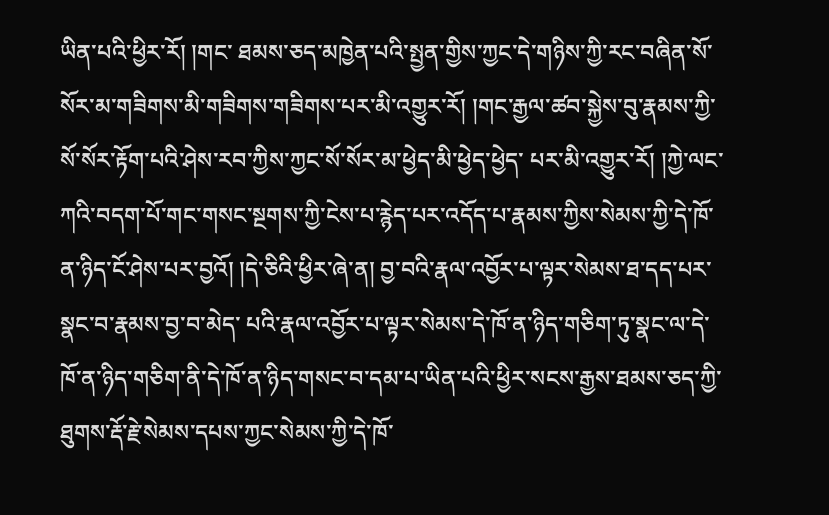ཡིན་པའི་ཕྱིར་རོ། །གང་ ཐམས་ཅད་མཁྱེན་པའི་སྤྱན་གྱིས་ཀྱང་དེ་གཉིས་ཀྱི་རང་བཞིན་སོ་སོར་མ་གཟིགས་མི་གཟིགས་གཟིགས་པར་མི་འགྱུར་རོ། །གང་རྒྱལ་ཚབ་སྐྱེས་བུ་རྣམས་ཀྱི་སོ་སོར་རྟོག་པའི་ཤེས་རབ་ཀྱིས་ཀྱང་སོ་སོར་མ་ཕྱེད་མི་ཕྱེད་ཕྱེད་ པར་མི་འགྱུར་རོ། །ཀྱེ་ལང་ཀའི་བདག་པོ་གང་གསང་སྔགས་ཀྱི་ངེས་པ་རྙེད་པར་འདོད་པ་རྣམས་ཀྱིས་སེམས་ཀྱི་དེ་ཁོ་ན་ཉིད་ངོ་ཤེས་པར་བྱའོ། །དེ་ཅིའི་ཕྱིར་ཞེ་ན། བྱ་བའི་རྣལ་འབྱོར་པ་ལྟར་སེམས་ཐ་དད་པར་སྣང་བ་རྣམས་བྱ་བ་མེད་ པའི་རྣལ་འབྱོར་པ་ལྟར་སེམས་དེ་ཁོ་ན་ཉིད་གཅིག་ཏུ་སྣང་ལ་དེ་ཁོ་ན་ཉིད་གཅིག་ནི་དེ་ཁོ་ན་ཉིད་གསང་བ་དམ་པ་ཡིན་པའི་ཕྱིར་སངས་རྒྱས་ཐམས་ཅད་ཀྱི་ཐུགས་རྡོ་རྗེ་སེམས་དཔས་ཀྱང་སེམས་ཀྱི་དེ་ཁོ་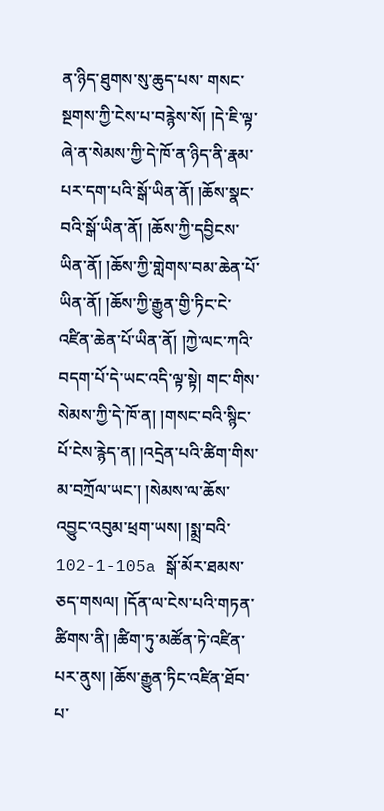ན་ཉིད་ཐུགས་སུ་ཆུད་པས་ གསང་སྔགས་ཀྱི་ངེས་པ་བརྙེས་སོ། །དེ་ཇི་ལྟ་ཞེ་ན་སེམས་ཀྱི་དེ་ཁོ་ན་ཉིད་ནི་རྣམ་པར་དག་པའི་སྒོ་ཡིན་ནོ། །ཆོས་སྣང་བའི་སྒོ་ཡིན་ནོ། །ཆོས་ཀྱི་དབྱིངས་ཡིན་ནོ། །ཆོས་ཀྱི་གླེགས་བམ་ཆེན་པོ་ཡིན་ནོ། །ཆོས་ཀྱི་རྒྱུན་གྱི་ཏིང་ངེ་ འཛིན་ཆེན་པོ་ཡིན་ནོ། །ཀྱེ་ལང་ཀའི་བདག་པོ་དེ་ཡང་འདི་ལྟ་སྟེ། གང་གིས་སེམས་ཀྱི་དེ་ཁོ་ན། །གསང་བའི་སྙིང་པོ་ངེས་རྙེད་ན། །འདྲེན་པའི་ཚིག་གིས་མ་བཀྲོལ་ཡང་། །སེམས་ལ་ཆོས་འབྱུང་འབུམ་ཕྲག་ཡས། །སྨྲ་བའི་ 102-1-105a སྒོ་མོར་ཐམས་ཅད་གསལ། །དོན་ལ་ངེས་པའི་གཏན་ཚིགས་ནི། །ཚིག་ཏུ་མཚོན་ཏེ་འཛིན་པར་ནུས། །ཆོས་རྒྱུན་ཏིང་འཛིན་ཐོབ་པ་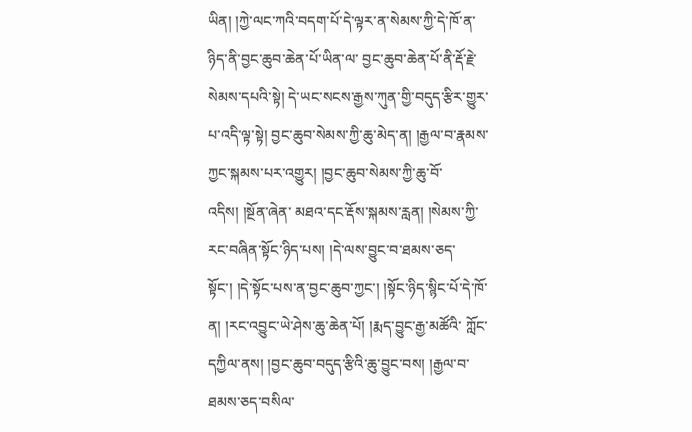ཡིན། །ཀྱེ་ལང་ཀའི་བདག་པོ་དེ་ལྟར་ན་སེམས་ཀྱི་དེ་ཁོ་ན་ཉིད་ནི་བྱང་ཆུབ་ཆེན་པོ་ཡིན་ལ་ བྱང་ཆུབ་ཆེན་པོ་ནི་རྡོ་རྗེ་སེམས་དཔའི་སྟེ། དེ་ཡང་སངས་རྒྱས་ཀུན་གྱི་བདུད་རྩིར་གྱུར་པ་འདི་ལྟ་སྟེ། བྱང་ཆུབ་སེམས་ཀྱི་ཆུ་མེད་ན། །རྒྱལ་བ་རྣམས་ཀྱང་སྐམས་པར་འགྱུར། །བྱང་ཆུབ་སེམས་ཀྱི་ཆུ་བོ་འདིས། །སྔོན་ཞེན་ མཐའ་དང་རྡོས་སྐམས་རླན། །སེམས་ཀྱི་རང་བཞིན་སྟོང་ཉིད་པས། །དེ་ལས་བྱུང་བ་ཐམས་ཅད་སྟོང་། །དེ་སྟོང་པས་ན་བྱང་ཆུབ་ཀྱང་། །སྟོང་ཉིད་སྙིང་པོ་དེ་ཁོ་ན། །རང་འབྱུང་ཡེ་ཤེས་ཆུ་ཆེན་པོ། །རྨད་བྱུང་རྒྱ་མཚོའི་ ཀློང་དཀྱིལ་ནས། །བྱང་ཆུབ་བདུད་རྩིའི་ཆུ་བྱུང་བས། །རྒྱལ་བ་ཐམས་ཅད་བསིལ་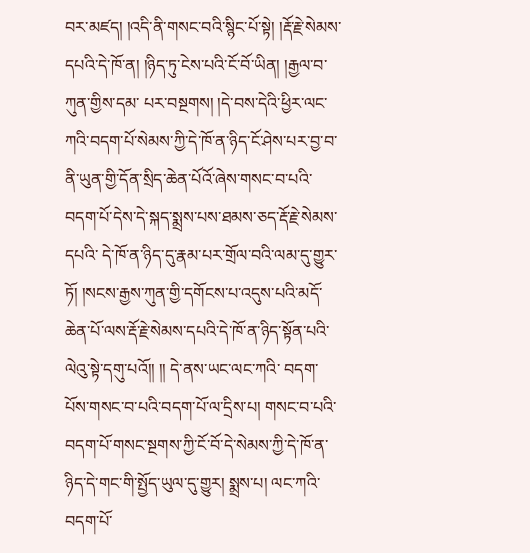བར་མཛད། །འདི་ནི་གསང་བའི་སྙིང་པོ་སྟེ། །རྡོ་རྗེ་སེམས་དཔའི་དེ་ཁོ་ན། །ཉིད་ཏུ་ངེས་པའི་ངོ་བོ་ཡིན། །རྒྱལ་བ་ཀུན་གྱིས་དམ་ པར་བསྔགས། །དེ་བས་དེའི་ཕྱིར་ལང་ཀའི་བདག་པོ་སེམས་ཀྱི་དེ་ཁོ་ན་ཉིད་ངོ་ཤེས་པར་བྱ་བ་ནི་ཡུན་གྱི་དོན་སྲིད་ཆེན་པོའོ་ཞེས་གསང་བ་པའི་བདག་པོ་དེས་དེ་སྐད་སྨྲས་པས་ཐམས་ཅད་རྡོ་རྗེ་སེམས་དཔའི་ དེ་ཁོ་ན་ཉིད་དུ་རྣམ་པར་གྲོལ་བའི་ལམ་དུ་གྱུར་ཏོ། །སངས་རྒྱས་ཀུན་གྱི་དགོངས་པ་འདུས་པའི་མདོ་ཆེན་པོ་ལས་རྡོ་རྗེ་སེམས་དཔའི་དེ་ཁོ་ན་ཉིད་སྟོན་པའི་ལེའུ་སྟེ་དགུ་པའོ།། །། དེ་ནས་ཡང་ལང་ཀའི་ བདག་པོས་གསང་བ་པའི་བདག་པོ་ལ་དྲིས་པ། གསང་བ་པའི་བདག་པོ་གསང་སྔགས་ཀྱི་ངོ་བོ་དེ་སེམས་ཀྱི་དེ་ཁོ་ན་ཉིད་དེ་གང་གི་སྤྱོད་ཡུལ་དུ་གྱུར། སྨྲས་པ། ལང་ཀའི་བདག་པོ་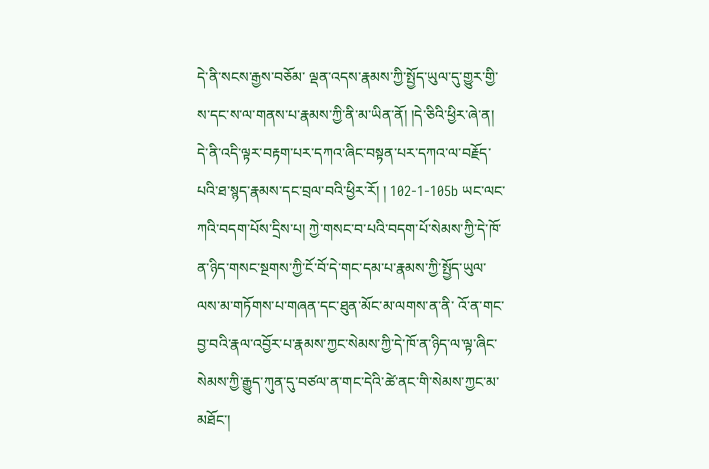དེ་ནི་སངས་རྒྱས་བཅོམ་ ལྡན་འདས་རྣམས་ཀྱི་སྤྱོད་ཡུལ་དུ་གྱུར་གྱི་ས་དང་ས་ལ་གནས་པ་རྣམས་ཀྱི་ནི་མ་ཡིན་ནོ། །དེ་ཅིའི་ཕྱིར་ཞེ་ན། དེ་ནི་འདི་ལྟར་བརྟག་པར་དཀའ་ཞིང་བསྟན་པར་དཀའ་ལ་བརྗོད་པའི་ཐ་སྙད་རྣམས་དང་བྲལ་བའི་ཕྱིར་རོ། ། 102-1-105b ཡང་ལང་ཀའི་བདག་པོས་དྲིས་པ། ཀྱེ་གསང་བ་པའི་བདག་པོ་སེམས་ཀྱི་དེ་ཁོ་ན་ཉིད་གསང་སྔགས་ཀྱི་ངོ་བོ་དེ་གང་དམ་པ་རྣམས་ཀྱི་སྤྱོད་ཡུལ་ལས་མ་གཏོགས་པ་གཞན་དང་ཐུན་མོང་མ་ལགས་ན་ནི་ འོ་ན་གང་བྱ་བའི་རྣལ་འབྱོར་པ་རྣམས་ཀྱང་སེམས་ཀྱི་དེ་ཁོ་ན་ཉིད་ལ་ལྟ་ཞིང་སེམས་ཀྱི་རྒྱུད་ཀུན་དུ་བཙལ་ན་གང་དེའི་ཚེ་ནང་གི་སེམས་ཀྱང་མ་མཐོང་།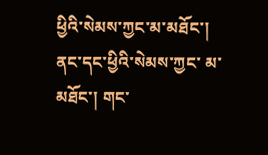ཕྱིའི་སེམས་ཀྱང་མ་མཐོང་། ནང་དང་ཕྱིའི་སེམས་ཀྱང་ མ་མཐོང་། གང་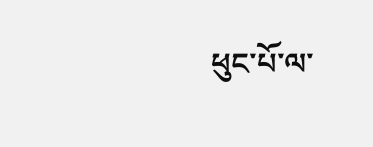ཕུང་པོ་ལ་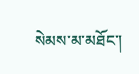སེམས་མ་མཐོང་།